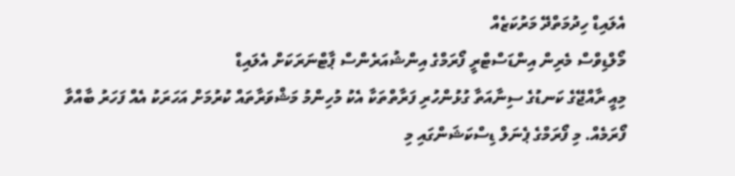އެލައިޑް ހިދުމަތްދޭ މަރުކަޒެއް
މޯލްޑިވްސް މެރިން އިންޑަސްޓްރީ ފޯރަމްގެ އިންޝުއަރެންސް ޕާޓްނަރަކަށް އެލައިޑް
މިއީ ރާއްޖޭގެ ކަނޑުގެ ސިނާއަތާ ގުޅުންހުރި ފަރާތްތަކާ އެކު މުހިންމު މަޝްވަރާތައް ކުރުމަށް އަހަރަކު އެއް ފަހަރު ބާއްވާ ފޯރަމެއް. މި ފޯރަމްގެ ޕެނަލް ޑިސްކަޝަންގައި މި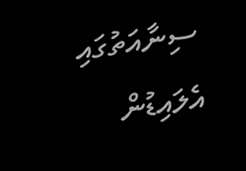ސިނާއަތުގައި އެލައިޑުން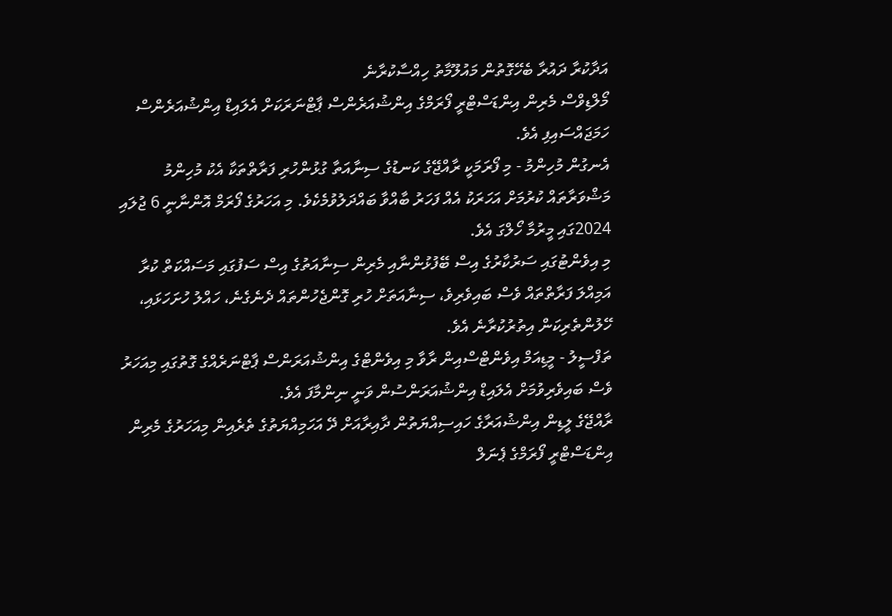އަދާކުރާ ދައުރާ ބެހޭގޮތުން މައުލޫމާތު ހިއްސާކުރާނެ
މޯލްޑިވްސް މެރިން އިންޑަސްޓްރީ ފޯރަމްގެ އިންޝުއަރެންސް ޕާޓްނަރަކަށް އެލައިޑް އިންޝުއަރެންސް ހަމަޖައްސައިފި އެވެ.
އެނގުން މުހިންމު - މި ފޯރަމަކީ ރާއްޖޭގެ ކަނޑުގެ ސިނާއަތާ ގުޅުންހުރި ފަރާތްތަކާ އެކު މުހިންމު މަޝްވަރާތައް ކުރުމަށް އަހަރަކު އެއް ފަހަރު ބާއްވާ ބައްދަލުވުމެކެވެ. މި އަހަރުގެ ފޯރަމް އޮންނާނީ 6 ޖުލައި 2024ގައި މީރުމާ ހޯލްގަ އެވެ.
މި އިވެންޓުގައި ސަރުކާރުގެ އިސް ބޭފުޅުންނާއި މެރިން ސިނާއަތުގެ އިސް ސަފުގައި މަސައްކަތް ކުރާ އަމިއްލަ ފަރާތްތައް ވެސް ބައިވެރިވެ، ސިނާއަތަށް ހުރި ގޮންޖެހުންތައް ދެނެގެނެ، ހައްލު ހުށަހަޅައި، ހޭލުންތެރިކަން އިތުރުކުރާނެ އެވެ.
ތަފްސީލު - މީޑިއަމް އިވެންޓްސްއިން ރާވާ މި އިވެންޓްގެ އިންޝުއަރަންސް ޕާޓްނަރެއްގެ ގޮތުގައި މިއަހަރު ވެސް ބައިވެރިވުމަށް އެލައިޑް އިންޝުއަރަންސުން ވަނީ ނިންމާފަ އެވެ.
ރާއްޖޭގެ ލީޑިން އިންޝުއަރާގެ ހައިސިއްޔަތުން ދާއިރާއަށް ދޭ އަހަމިއްޔަތުގެ ތެރެއިން މިއަހަރުގެ މެރިން އިންޑަސްޓްރީ ފޯރަމްގެ ޕެނަލް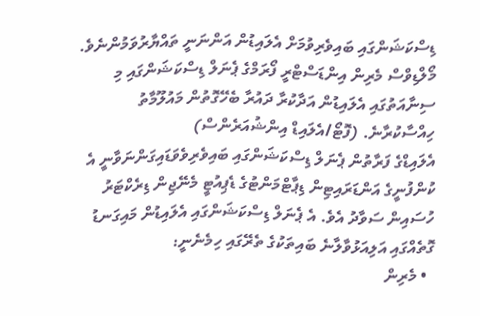ޑިސްކަޝަންގައި ބައިވެރިވުމަށް އެލައިޑުން އަންނަނީ ތައްޔާރުވަމުންނެވެ.
މޯލްޑިވްސް މެރިން އިންޑަސްޓްރީ ފޯރަމްގެ ޕެނަލް ޑިސްކަޝަންގައި މި ސިނާއަތުގައި އެލައިޑުން އަދާކުރާ ދައުރާ ބެހޭގޮތުން މައުލޫމާތު ހިއްސާކުރާނެ. (ފޮޓޯ/އެލައިޑް އިންޝުއަރެންސް)
އެލައިޑްގެ ފަރާތުން ޕެނަލް ޑިސްކަޝަންގައި ބައިވެރިވެވަޑައިގަންނަވާނީ އެ ކުންފުނީގެ އަންޑަރައިޓިން ޑިޕާޓްމަންޓުގެ ޑެޕިއުޓީ މެނޭޖިން ޑިރެކްޓަރު ހުސައިން ސަވާދު އެވެ. އެ ޕެނަލް ޑިސްކަޝަންގައި އެލައިޑުން މައިގަނޑު ގޮތެއްގައި އަލިއަޅުވާލާނެ ބައިތަކުގެ ތެރޭގައި ހިމެނެނީ:
  • މެރިން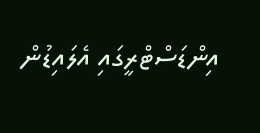އިންޑަސްޓްރީގައި އެލައިޑުން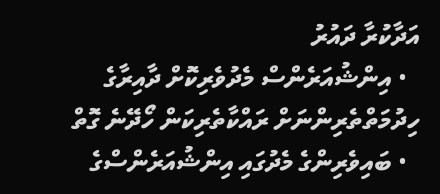އަދާކުރާ ދައުރު
  • އިންޝުއަރެންސް މެދުވެރިކޮށް ދާއިރާގެ ހިދުމަތްތެރިންނަށް ރައްކާތެރިކަން ހޯދޭނެ ގޮތް
  • ބައިވެރިންގެ މެދުގައި އިންޝުއަރެންސްގެ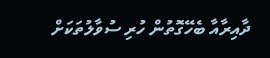ދާއިރާއާ ބެހޭގޮތުން ހުރި ސުވާލުތަކަށް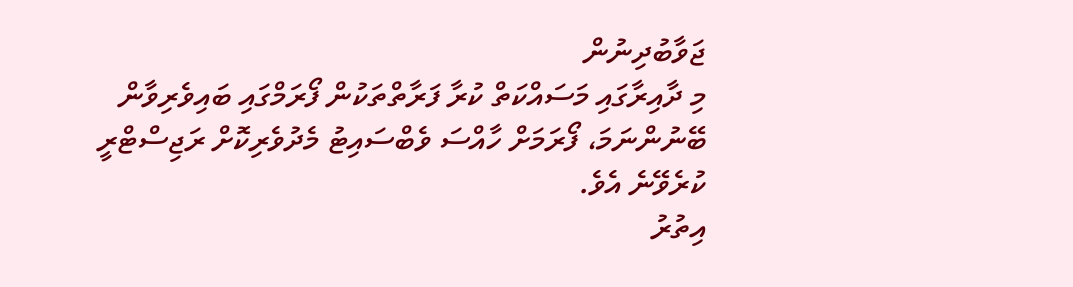ޖަވާބުދިނުން
މި ދާއިރާގައި މަސައްކަތް ކުރާ ފަރާތްތަކުން ފޯރަމްގައި ބައިވެރިވާން ބޭނުންނަމަ، ފޯރަމަށް ހާއްސަ ވެބްސައިޓު މެދުވެރިކޮށް ރަޖިސްޓްރީ ކުރެވޭނެ އެވެ.
އިތުރު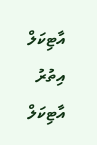އާޓިކަލް
އިތުރު އާޓިކަލް